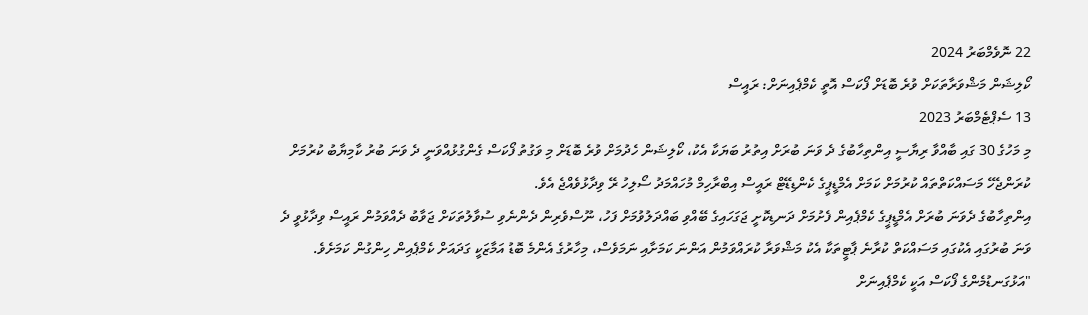22 ނޮވެމްބަރު 2024
ކޯލިޝަން މަޝްވަރާތަކަށް ވުރެ ބޮޑަށް ފޯކަސް އޮތީ ކެމްޕެއިނަށް: ރައީސް
13 ސެޕްޓެމްބަރު 2023
މި މަހުގެ 30 ގައި ބާއްވާ ރިޔާސީ އިންތިހާބުގެ ދެ ވަނަ ބުރަށް އިތުރު ބަޔަކާ އެކު، ކޯލިޝަން ހެދުމަށް ވުރެ ބޮޑަށް މި ވަގުތު ފޯކަސް ގެންގުޅުއްވަނީ ދެ ވަނަ ބުރު ކާމިޔާބު ކުރުމަށް ކުރަންޖެހޭ މަސައްކަތްތައް ކުރުމަށް ކަމަށް އެމްޑީޕީގެ ކެންޑިޑޭޓް ރައީސް އިބްރާހިމް މުހައްމަދު ސޯލިހު ރޭ ވިދާޅުވެއްޖެ އެވެ.
އިންތިހާބުގެ ދެވަނަ ބުރަށް އެމްޑީޕީގެ ކެމްޕެއިން ފެށުމަށް ދަނޑިކޮށީ ޖަގަހައިގެ ބޭއްވި ބައްދަލުވުމަށް ފަހު، ނޫސްވެރިން ދެންނެވި ސުވާލުތަކަށް ޖަވާބު ދެއްވަމުން ރައީސް ވިދާޅުވީ ދެ ވަނަ ބުރުގައި އެކުގައި މަސައްކަތް ކުރާނެ ޕާޓީތަކާ އެކު މަޝްވަރާ ކުރައްވަމުން އަންނަ ކަމަށާއި ނަމަވެސް، މިހާރުގެ އެންމެ ބޮޑު އަމާޒަކީ ގަދައަށް ކެމްޕެއިން ހިންގުން ކަމަށެވެ.
"އަޅުގަނޑުމެންގެ ފޯކަސް އަކީ ކެމްޕެއިނަށް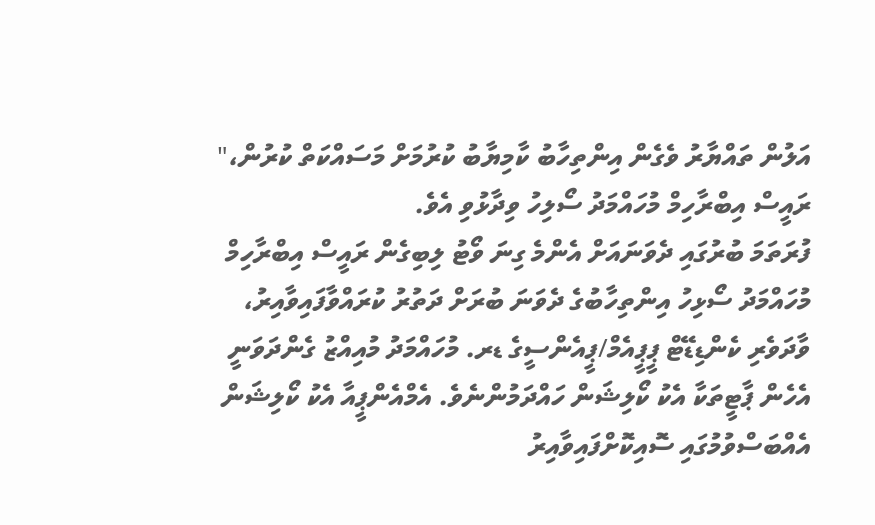އަލުން ތައްޔާރު ވެގެން އިންތިހާބު ކާމިޔާބު ކުރުމަށް މަސައްކަތް ކުރުން،" ރައީސް އިބްރާހިމް މުހައްމަދު ސޯލިހު ވިދާޅުވި އެވެ.
ފުރަތަމަ ބުރުގައި ދެވަނައަށް އެންމެ ގިނަ ވޯޓު ލިބިގެން ރައީސް އިބްރާހިމް މުހައްމަދު ސޯޅިހު އިންތިހާބުގެ ދެވަނަ ބުރަށް ދަތުރު ކުރައްވާފައިވާއިރު، ވާދަވެރި ކެންޑިޑޭޓް ޕީޕީއެމް/ޕީއެންސީގެ ޑރ. މުހައްމަދު މުއިއްޒު ގެންދަވަނީ އެހެން ޕާޓީތަކާ އެކު ކޯލިޝަން ހައްދަމުންނެވެ. އެމްއެންޕީއާ އެކު ކޯލިޝަން އެއްބަސްވުމުގައި ސޮއިކޮށްފައިވާއިރު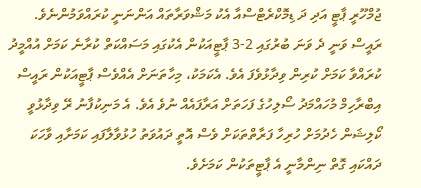ޖުމްހޫރީ ޕާޓީ އަދި ދަ ޑިމޮކްރެޓްސްއާ އެކު މަޝްވަރާތައް އަންނަނީ ކުރައްވަމުންނެވެ.
ރައީސް ވަނީ ދެ ވަނަ ބުރުގައި 2-3 ޕާޓީއަކުން އެކުގައި މަސައްކަތް ކުރާނެ ކަމަށް އުއްމީދު ކުރައްވާ ކަމަށް ކުރިން ވިދާޅުވެފަ އެވެ. އެކަމަކު، މިހާތަނަށް އެއްވެސް ޕާޓީއަކުން ރައީސް އިބްރާހިމް މުހައްމަދު ސޯލިހުގެ ފަހަތަށް އަރާފައެއް ނުވެ އެވެ. އެ މަނިކުފާނު ރޭ ވިދާޅުވީ ކޯލިޝަން ހެދުމަށް ހުރިހާ ފަރާތްތަކަށް ވެސް އޮތީ ދައުވަތު ހުޅުވާލާފައި ކަމަށާއި ވާހަކަ ދައްކައި ގޮތް ނިންމާނީ އެ ޕާޓީތަކުން ކަމަށެވެ.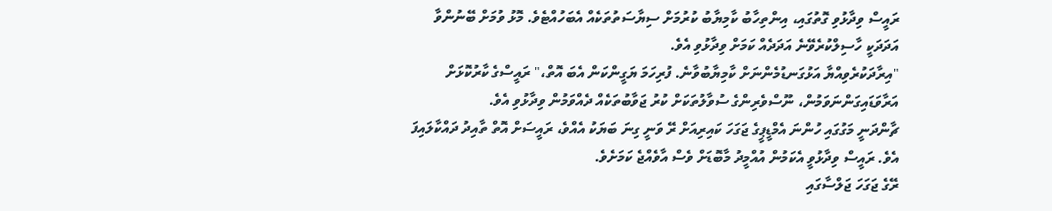ރައީސް ވިދާޅުވި ގޮތުގައި، އިންތިހާބު ކާމިޔާބު ކުރުމަށް ސިޔާސަތުތަކެއް އެބަހުއްޓެވެ. މޮޅު ވުމަށް ބޭނުންވާ އަދަދަކީ ހާސިލްކުރެވޭނެ އަދަދެއް ކަމަށް ވިދާޅުވި އެވެ.
"އިރާދަކުރެވިއްޔާ އަޅުގަނޑުމެންނަށް ކާމިޔާބުވާނެ. ފުރިހަމަ ޔަގީންކަން އެބަ އޮތް،" ރައީސްގެ ކާރުކޮޅަށް އަރާވަޑައިގަންނަވަމުން، ނޫސްވެރިންގެ ސުވާލުތަކަށް ކުރު ޖަވާބުތަކެއް ދެއްވަމުން ވިދާޅުވި އެވެ.
ޗާންދަނީ މަގުގައި ހުންނަ އެމްޑީޕީގެ ޖަގަހަ ކައިރިއަށް ރޭ ވަނީ ގިނަ ބަޔަކު އެއްވެ، ރައީސަށް އޮތް ތާއިދު ދައްކާލައިފަ އެވެ. ރައީސް ވިދާޅުވީ އެކަމުން އުއްމީދު މާބޮޑަށް ވެސް އާވެއްޖެ ކަމަށެވެ.
ރޭގެ ޖަގަހަ ޖަލްސާގައި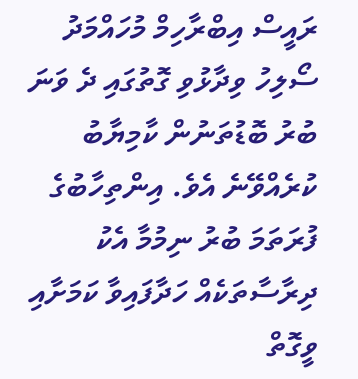ރައީސް އިބްރާހިމް މުހައްމަދު ސޯލިހު ވިދާޅުވި ގޮތުގައި ދެ ވަނަ ބުރު ބޮޑުތަނުން ކާމިޔާބު ކުރެއްވޭނެ އެވެ. އިންތިހާބުގެ ފުރަތަމަ ބުރު ނިމުމާ އެކު ދިރާސާތަކެއް ހަދާފައިވާ ކަމަށާއި ވީގޮތް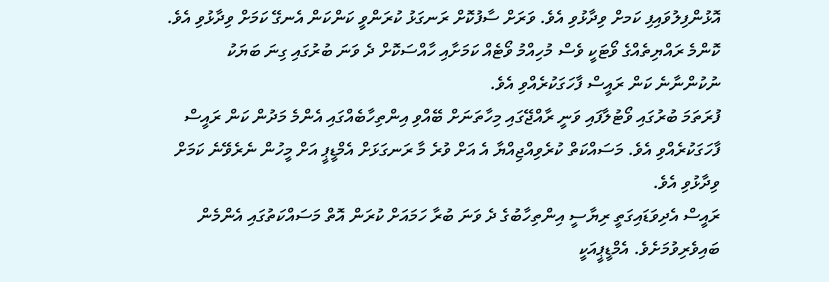އޮޅުންފިލުވައިފި ކަމށް ވިދާޅުވި އެވެ. ވަރަށް ސާފުކޮށް ރަނގަޅު ކުރަންވީ ކަންކަން އެނގޭ ކަމަށް ވިދާޅުވި އެވެ.
ކޮންމެ ރައްޔިތެއްގެ ވޯޓަކީ ވެސް މުހިއްމު ވޯޓެއް ކަމަށާއި ހާއްސަކޮށް ދެ ވަނަ ބުރުގައި ގިނަ ބަޔަކު ނުކުންނާނެ ކަން ރައީސް ފާހަގަކުރެއްވި އެވެ.
ފުރަތަމަ ބުރުގައި ވޯޓުލާފައި ވަނީ ރާއްޖޭގައި މިހާތަނަށް ބޭއްވި އިންތިހާބެއްގައި އެންމެ މަދުން ކަން ރައީސް ފާހަގަކުރެއްވި އެވެ. މަސައްކަތް ކުރެވިއްޖިއްޔާ އެ އަށް ވުރެ މާ ރަނގަޅަށް އެމްޑީޕީ އަށް މީހުން ނެރެވޭނެ ކަމަށް ވިދާޅުވި އެވެ.
ރައީސް އެދިވަޑައިގަތީ ރިޔާސީ އިންތިހާބުގެ ދެ ވަނަ ބުރާ ހަމައަށް ކުރަން އޮތް މަސައްކަތުގައި އެންމެން ބައިވެރިވުމަށެވެ. އެމްޑީޕީއަކީ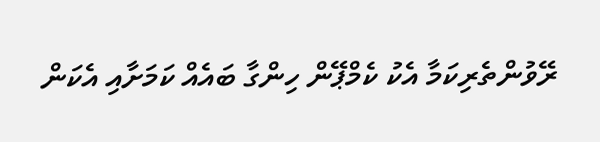ރޭވުންތެރިކަމާ އެކު ކެމްޕޭން ހިންގާ ބައެއް ކަމަށާއި އެކަން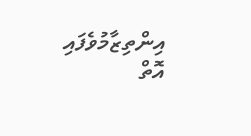އިންތިޒާމުވެފައި އޮތް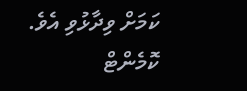ކަމަށް ވިދާޅުވި އެވެ.
ކޮމެންޓް